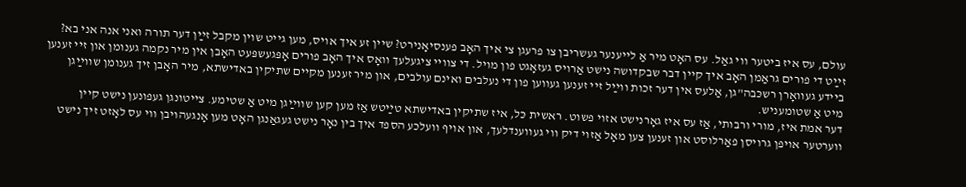עולם, עס איז ביטער ווי גאַל. עס האָט מיר אַ לייענער געשריבן צו פרעגן צי איך האָב פענסיאָנירט? שיין זע איך אויס, מען גייט שוין מקבל זײַן דער תורה ואני אנה אני בא? זײַט די פורים גראַמן האָב איך קיין דבר שבקדושה נישט אַרויס געזאָגט פון מויל. די צוויי ציגעלעך וואָס איך האָב פורים אָפּגעשפּעט האָבן אין מיר נקמה גענומן און זיי זענען ביידע געוואָרן רשכּבה"גן, אַלעס אין דער זכות ווײַל זיי זענען געווען פון די נעלבים ואינם עולבים, און מיר זענען מקיים שתיקין באדישתא, מיר האָבן זיך גענומן שווײַגן מיט אַ שטומעניש.
דער אמת איז, מורי ורבותי, אַז עס איז גאָרנישט אזוי פשוט. ראשית כּל, איז שתיקין באדישתא טײַטש אַז מען קען שווײַגן מיט אַ שטימע. צייטונגן געפונען נישט קיין ווערטער אויפן גרויסן פאַרלוסט און זענען צען מאָל אַזוי דיק ווי געווענדלעך, און אויף וועלכע הספד איך בין נאָר נישט געגאַנגן האָט מען אָנגעהויבן ווי עס לאָזט זיך נישט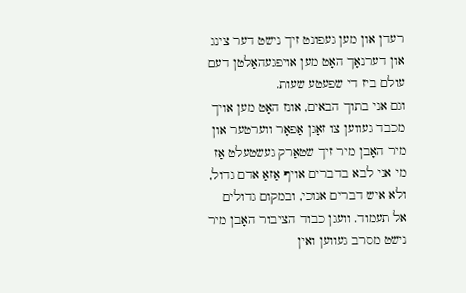רעדן און מען געפונט זיך נישט דער צינג און דערנאָך האָט מען אויפגעהאַלטן דעם עולם ביז די שפעטע שעות.
וגם אני בתוך הבאים, אונז האָט מען אויך מכבד געווען צו זאָגן אַפאָר ווערטער און מיר האָבן מיר זיך שטאַרק געשטעלט אַז מי אני לבא בדברים אויף אַזאַ אדם גדול, ולא איש דברים אנוכי, ובמקום גדולים אל תעמוד. וועגן כבוד הציבור האָבן מיר נישט מסרב געווען ואין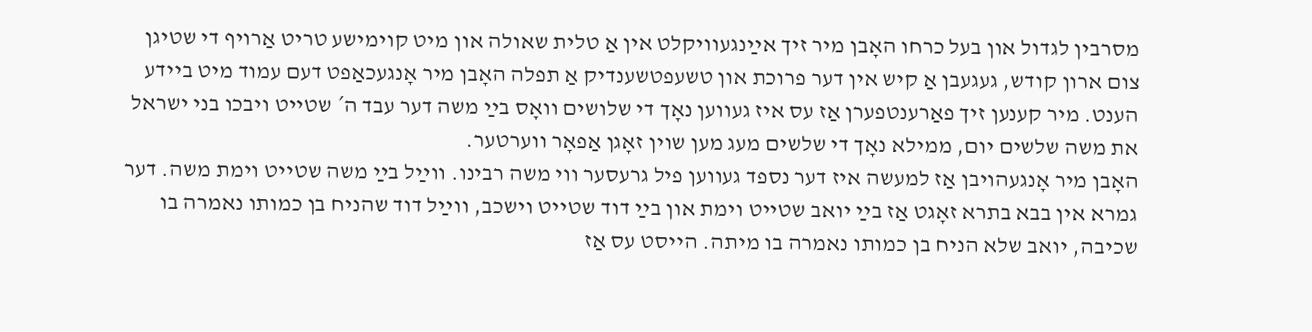מסרבין לגדול און בעל כרחו האָבן מיר זיך אײַנגעוויקלט אין אַ טלית שאולה און מיט קוימישע טריט אַרויף די שטיגן צום ארון קודש, געגעבן אַ קיש אין דער פרוכת און טשעפטשענדיק אַ תפלה האָבן מיר אָנגעכאַפט דעם עמוד מיט ביידע הענט. מיר קענען זיך פאַרענטפערן אַז עס איז געווען נאָך די שלושים וואָס בײַ משה דער עבד ה´ שטייט ויבכו בני ישראל את משה שלשים יום, ממילא נאָך די שלשים מעג מען שוין זאָגן אַפאָר ווערטער.
האָבן מיר אָנגעהויבן אַז למעשה איז דער נספד געווען פיל גרעסער ווי משה רבינו. ווײַל בײַ משה שטייט וימת משה. דער גמרא אין בבא בתרא זאָגט אַז בײַ יואב שטייט וימת און בײַ דוד שטייט וישכב, ווײַל דוד שהניח בן כמותו נאמרה בו שכיבה, יואב שלא הניח בן כמותו נאמרה בו מיתה. הייסט עס אַז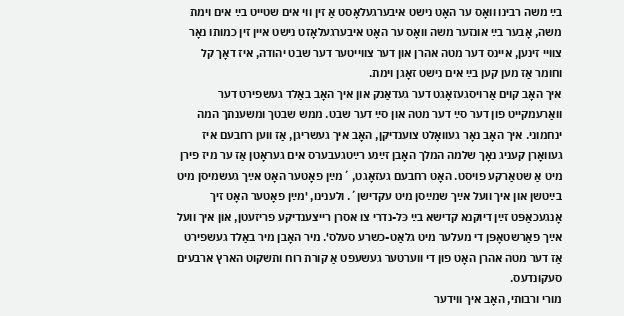בײַ משה רבינו וואָס ער האָט נישט איבערגעלאָסט אַ זין ווי אים שטייט בײַ אים וימת משה, אָבער בײַ אונזער משה וואָס ער האָט איבערגעלאָזט נישט איין זין כמותו נאָר צוויי זינען, איינס דער מטה אהרן און דער צווייטער דער שבט יהודה, איז דאָך קל וחומר אַז מען קען בײַ אים נישט זאָגן וימת.
איך האָב קוים אַרויסגעזאָגט דער געדאַנק און איך האָב באַלד געשפירט דער וואַרעמקייט פון דער סײַ דער מטה און סײַ דער שבט. ממש שבטך ומשענתך המה ינחמוני. איך האָב נאָר געוואָלט צוענדיקן, האָב איך געשריגן, אַז ווען רחבעם איז געוואָרן קעניג נאָך שלמה המלך האָבן זײַנע רײַטגעבערס אים געראָטן אַז ער מיז פירן מיט אַ שטאַרקע פויסט. האָט רחבעם געזאָגט, ´מײַן פאָטער האָט אײַך געשמיסן מיט בײַטשן און איך וועל אײַך שמײַסן מיט עקדישן´. ולענינו, 'מײַן פאָטער האָט זיך אָנגעכאַפּט זײַן דיוקנא קדישא בײַ כּל-נדרי צו אסרן רייצענדיקע פריזעטן, און איך וועל אײַך פאַרשטאָפּן די מעלער מיט גלאַט-כשרע סעלס'. מיר האָבן מיר באַלד געשפירט אַז דער מטה אהרן האָט פון די ווערטער געשעפט אַ קורת רוח ותשקוט הארץ ארבעים סעקונדעס.
מורי ורבותי, האָב איך ווידער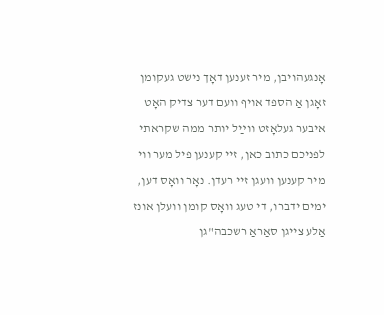אָנגעהויבן, מיר זענען דאָך נישט געקומן זאָגן אַ הספד אויף וועם דער צדיק האָט איבער געלאָזט ווײַל יותר ממה שקראתי לפניכם כתוב כאן, זיי קענען פיל מער ווי מיר קענען וועגן זיי רעדן. נאָר וואָס דען, ימים ידברו, די טעג וואָס קומן וועלן אונז אַלע צייגן סאַראַ רשכבה"גן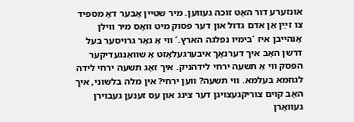אונזערע דור האָט זוכה געווען. מיר שטיין אָבער דאָ מספיד צו זײַן אַן אדם גדול און דער פסוק מיט וואָס מיר ווילן אָנהייבן איז ´בימיו נפלגה הארץ.´ ווי אַ גאָר גרויסער בעל דרשן האָב איך דערנאָך איבערגעלאָזט אַ שוואַנגעדיקער הפסק ווי אַ תשעה ירחי לידהניק. איך זאָג תשעה ירחי לידה לגוזמא בעלמא. ווי תשעה? ווען ירחי? אין מלה בלשוני, איך האָב קוים צוריקגעצויגן דער צינג און עס זענען געבוירן געוואָרן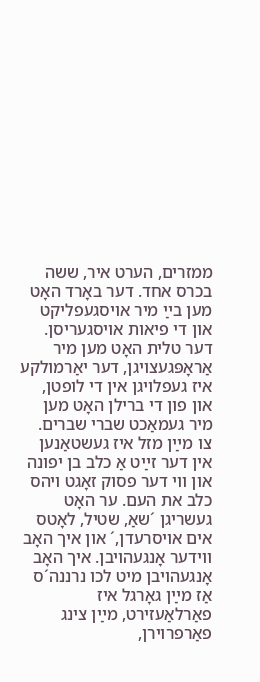ממזרים, הערט איר, ששה בכרס אחד. דער באָרד האָט מען בײַ מיר אויסגעפליקט און די פיאות אויסגעריסן. דער טלית האָט מען מיר אַראָפּגעצויגן, דער יאַרמולקע איז געפלויגן אין די לופטן, און פון די ברילן האָט מען מיר געמאַכט שברי שברים.
צו מײַן מזל איז געשטאַנען אין דער זײַט אַ כלב בן יפונה און ווי דער פסוק זאָגט ויהס כלב את העם. ער האָט געשריגן ´שאַ, שטיל, לאָטס אים אויסרעדן,´ און איך האָב ווידער אָנגעהויבן. איך האָב אָנגעהויבן מיט לכו נרננה´ס אַז מײַן גאָרגל איז פאַרלאַעזירט, מײַן צינג פאַרפרוירן,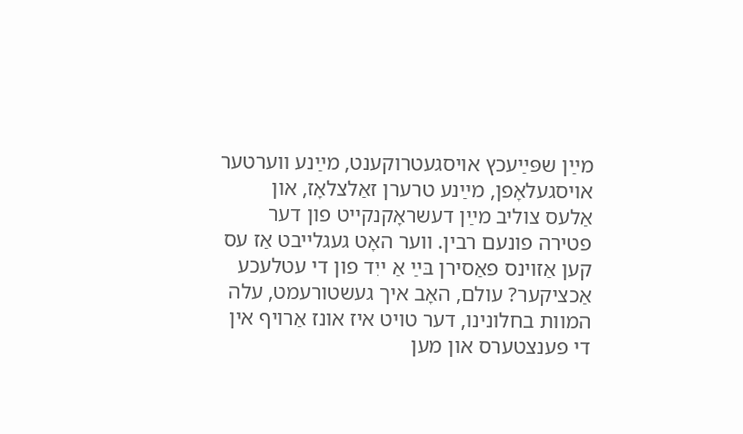מײַן שפּײַעכץ אויסגעטרוקענט, מײַנע ווערטער אויסגעלאָפן, מײַנע טרערן זאַלצלאָז, און אַלעס צוליב מײַן דעשראָקנקייט פון דער פטירה פונעם רבין. ווער האָט געגלייבט אַז עס קען אַזוינס פאַסירן בּײַ אַ ייִד פון די עטלעכע אַכציקער? עולם, האָב איך געשטורעמט, עלה המוות בחלונינו, דער טויט איז אונז אַרויף אין די פענצטערס און מען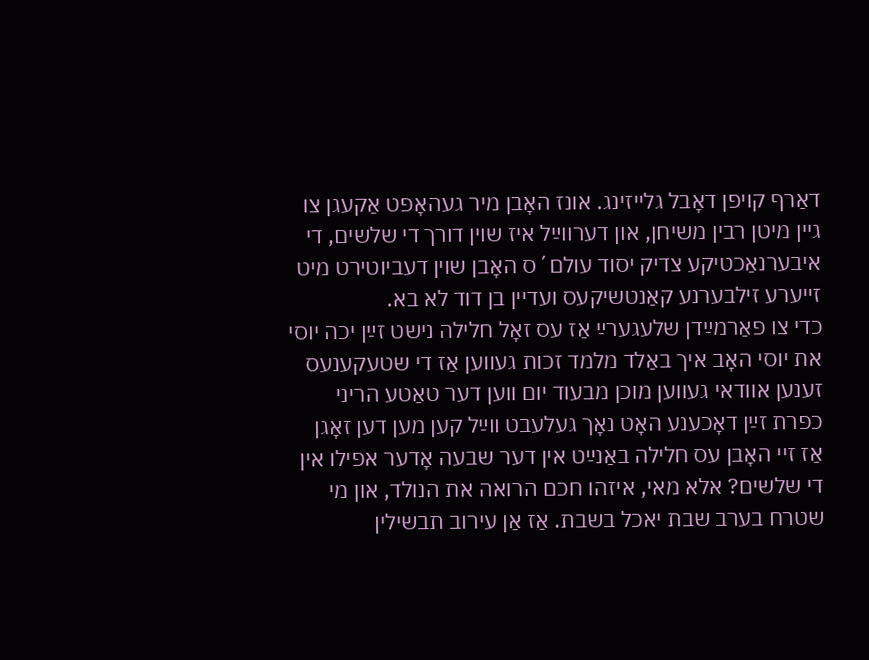דאַרף קויפן דאָבל גלייזינג. אונז האָבן מיר געהאָפט אַקעגן צו גיין מיטן רבין משיחן, און דערווײַל איז שוין דורך די שלשים, די איבערנאַכטיקע צדיק יסוד עולם´ס האָבן שוין דעביוטירט מיט זייערע זילבערנע קאַנטשיקעס ועדיין בן דוד לא בא.
כדי צו פאַרמײַדן שלעגערײַ אַז עס זאָל חלילה נישט זײַן יכה יוסי את יוסי האָב איך באַלד מלמד זכות געווען אַז די שטעקענעס זענען אוודאי געווען מוכן מבעוד יום ווען דער טאַטע הריני כפרת זײַן דאָכענע האָט נאָך געלעבט ווײַל קען מען דען זאָגן אַז זיי האָבן עס חלילה באַנײַט אין דער שבעה אָדער אפילו אין די שלשים? אלא מאי, איזהו חכם הרואה את הנולד, און מי שטרח בערב שבת יאכל בשבת. אַז אַן עירוב תבשילין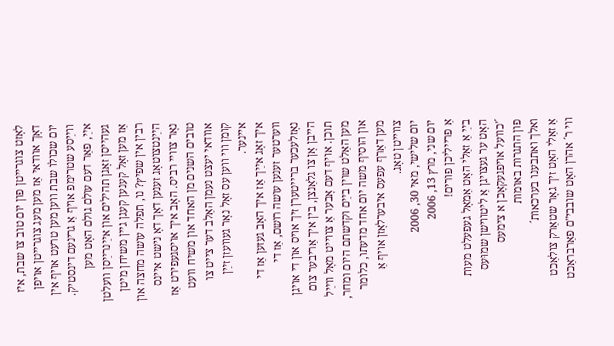לאָזט צוגרייטן פון יום טוב צו שבת, איז דאָך אוודאי אַז מען מעג צוגרייטן אויפן יום שכולו שבת ווען מען טרעט אויף אין ווײַסע שטרימפ אויף אַ גרינעם דינסטיק. אײַ, פאַר דעם עולם גולם האָט מען געהייסן זאָגן תהילים און אײַנרײַסן וועלטן אַז מען זאָל קענען קעגן גיין משיחן מיטן רבין אין שפיץ? נו, תפלה עושה מחצה און הײַנטצוטאָג זענען דאָך דאָ נישט איינס נאָר צוויי רביס. האָב איך אויסגעפירט אַז טובים השנים מן האחד און משיח וועט אוודאי יעצט נעמן האַלב דער צייט צו קומן ווי ווען עס זאָל נאָר געוועזן זײַן איינער.
איך זאָג אײַך אַז איך האָב געזען אַז די ווערטער זענען עושה רושם, אַז די נאָזלעכער ברייטערן זיך אויס און די אויגן הייבן אָן צו גלאַנצן, בין איך אַריבער צום תוכן. אויף דעם אָבער אַ צווייט מאָל ווײַל מען האַלט שוין בײַם וקדשתם היום ומחר, און הוסיף משה יום אחד מדעתו, כלומר מען דאַרף עפעס איבערלאָזן אויף אַ צווייטן טאָג.
יום שלישי, מאי 30, 2006
יום שני, מרץ 13, 2006
אַ פרייליכן פורים!
בײַ אַ זאַלי האָט אַמאָל געפעלט מעות
האָט ער געצויגן אַ ליטווישן שמוּעס
´'כוועל אויפגעקאָכן א צימעס
פון התגרות באומות
ואלך ואתבענו בערכאות´
אַ זאַלי האָט זיך גאָר שטאַרק צולאַכט
ווי ר´ אהרן האָט שובבי"ם פאַרבראַכט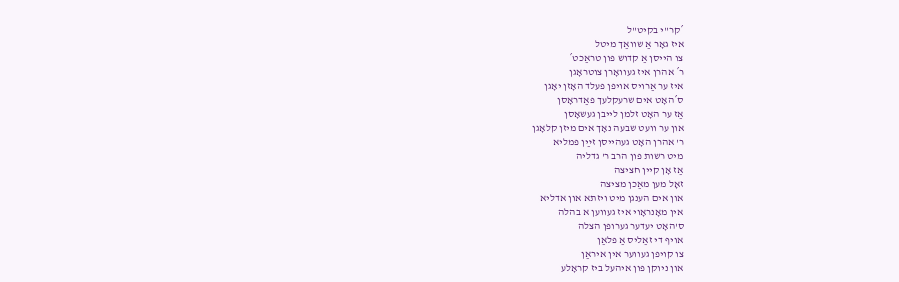´קר"י בקיט"ל
איז גאָר אַ שוואַך מיטל
צו הייסן אַ קדוש פון טראַכט´
ר´ אהרן איז געוואָרן צוטראָגן
איז ער אַרויס אויפן פעלד האָזן יאָגן
ס´האָט אים שרעקלעך פאַדראָסן
אַז ער האָט זלמן לייבן געשאָסן
און ער וועט שבעה נאָך אים מיזן קלאָגן
ר' אהרן האָט געהייסן זײַן פמליא
מיט רשות פון הרב ר' גדליה
אַז אָן קיין חציצה
זאָל מען מאַכן מציצה
און אים הענגן מיט ויזתא און אדליא
אין מאָנראָוי איז געווען א בהלה
ס'האָט יעדער גערופן הצלה
אויף די זאַליס אַ פלאַן
צו קויפן געווער אין איראַן
און ניוקן פון איהעל ביז קראָלע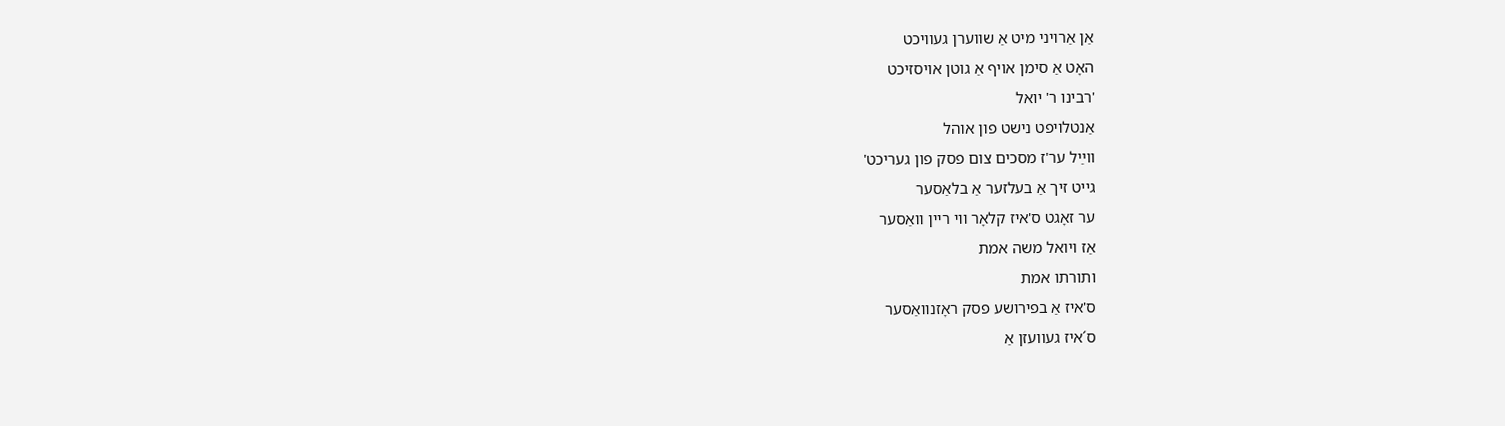אַן אַרויני מיט אַ שווערן געוויכט
האָט אַ סימן אויף אַ גוטן אויסזיכט
'רבינו ר' יואל
אַנטלויפט נישט פון אוהל
ווײַל ער'ז מסכים צום פסק פון געריכט'
גייט זיך אַ בעלזער אַ בלאַסער
ער זאָגט ס'איז קלאָר ווי ריין וואַסער
אַז ויואל משה אמת
ותורתו אמת
ס'איז אַ בפירושע פסק ראָזנוואַסער
ס´איז געוועזן אַ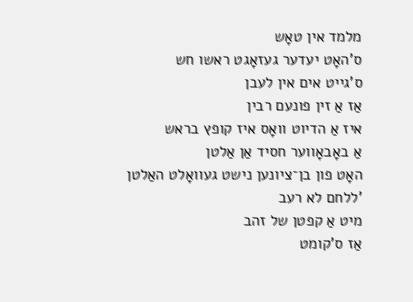מלמד אין טאָש
ס'האָט יעדער געזאָגט ראשו חש
ס'גייט אים אין לעבן
אַז אַ זין פונעם רבין
איז אַ הדיוט וואָס איז קופץ בראש
אַ באָבאָווער חסיד אַן אַלטן
האָט פון בן־ציונען נישט געוואָלט האַלטן
'ללחם לא רעב
מיט אַ קפטן של זהב
אַז ס'קומט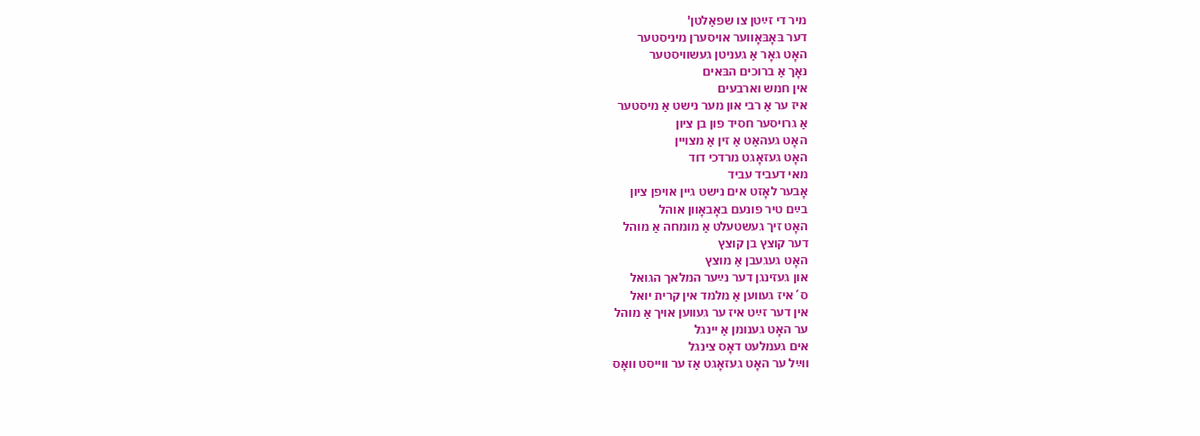מיר די זײַטן צו שפאַלטן'
דער בּאָבּאָווער אויסערן מיניסטער
האָט גאָר אַ געניטן געשוויסטער
נאָך אַ ברוכים הבּאים
אין חמש וארבעים
איז ער אַ רבי און מער נישט אַ מיסטער
אַ גרויסער חסיד פון בן ציון
האָט געהאַט אַ זין אַ מצויין
האָט געזאָגט מרדכי דוד
מאי דעביד עביד
אָבער לאָזט אים נישט גיין אויפן ציון
בײַם טיר פונעם באָבאָוון אוהל
האָט זיך געשטעלט אַ מומחה אַ מוהל
דער קוצץ בן קוצץ
האָט געגעבן אַ מוצץ
און געזינגן דער נײַער המלאך הגואל
ס´איז געווען אַ מלמד אין קרית יואל
אין דער זײַט איז ער געווען אויך אַ מוהל
ער האָט גענומן אַ יינגל
אים געמלעט דאָס צינגל
ווײַל ער האָט געזאָגט אַז ער ווייסט וואָס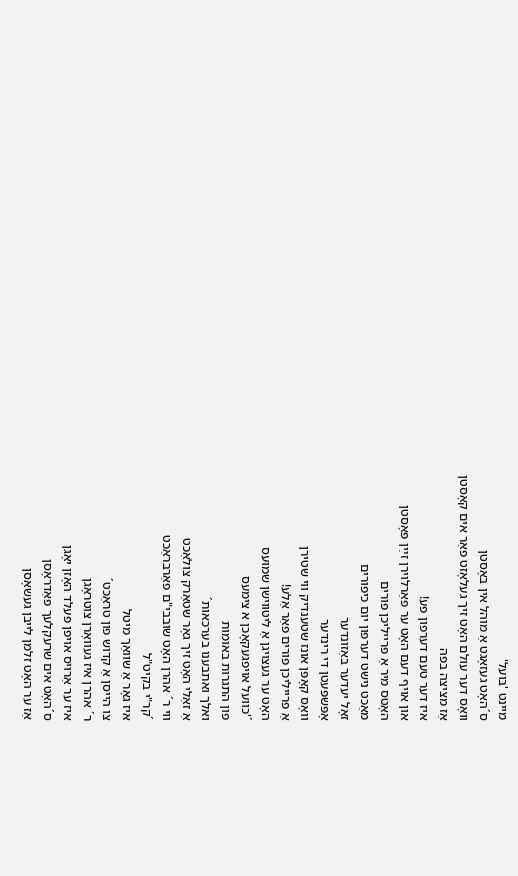מיינט 'בּועל'
ס´האָט געזאָגט אַ מוהל אין באָסטן
וואָס דער עולם האָט זיך געלאָזט פאַר אים קאָסטן
אַז מציצה בפה
איז דער טעם דערפון פע!
און אויף דעם האָט ער פאַרלוירן זײַן פּאָסטן
האָטס מיר אַ פרייליכן פורים
מאַכט נישט דערפון יום כיפורים
זאָל יעדער באַזונדער
אָפּשפּעטן די רינדער
וואָס קאָפּן אונז שטענדיק ווי שטירן
אַ פרייליכן פורים פאַר אַלע!
האָט ער געצויגן אַ ליטווישן שמוּעס
´'כוועל אויפגעקאָכן א צימעס
פון התגרות באומות
ואלך ואתבענו בערכאות´
אַ זאַלי האָט זיך גאָר שטאַרק צולאַכט
ווי ר´ אהרן האָט שובבי"ם פאַרבראַכט
´קר"י בקיט"ל
איז גאָר אַ שוואַך מיטל
צו הייסן אַ קדוש פון טראַכט´
ר´ אהרן איז געוואָרן צוטראָגן
איז ער אַרויס אויפן פעלד האָזן יאָגן
ס´האָט אים שרעקלעך פאַדראָסן
אַז ער האָט זלמן לייבן געשאָסן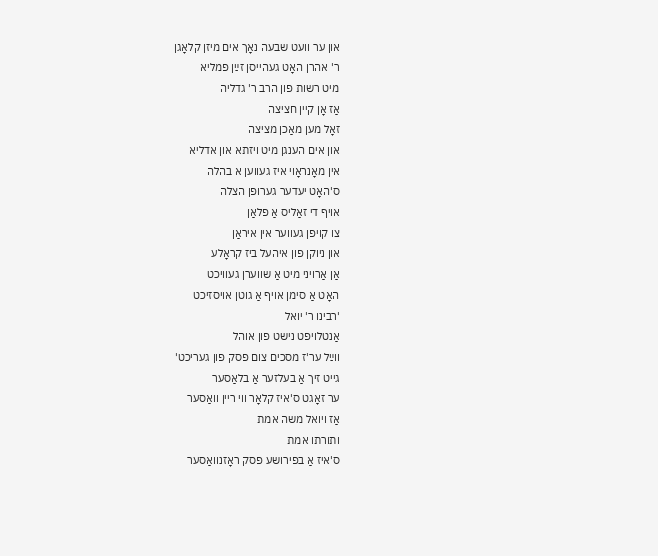און ער וועט שבעה נאָך אים מיזן קלאָגן
ר' אהרן האָט געהייסן זײַן פמליא
מיט רשות פון הרב ר' גדליה
אַז אָן קיין חציצה
זאָל מען מאַכן מציצה
און אים הענגן מיט ויזתא און אדליא
אין מאָנראָוי איז געווען א בהלה
ס'האָט יעדער גערופן הצלה
אויף די זאַליס אַ פלאַן
צו קויפן געווער אין איראַן
און ניוקן פון איהעל ביז קראָלע
אַן אַרויני מיט אַ שווערן געוויכט
האָט אַ סימן אויף אַ גוטן אויסזיכט
'רבינו ר' יואל
אַנטלויפט נישט פון אוהל
ווײַל ער'ז מסכים צום פסק פון געריכט'
גייט זיך אַ בעלזער אַ בלאַסער
ער זאָגט ס'איז קלאָר ווי ריין וואַסער
אַז ויואל משה אמת
ותורתו אמת
ס'איז אַ בפירושע פסק ראָזנוואַסער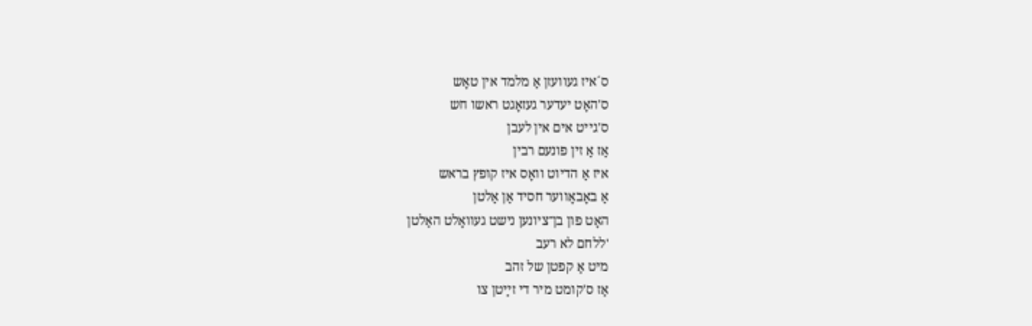ס´איז געוועזן אַ מלמד אין טאָש
ס'האָט יעדער געזאָגט ראשו חש
ס'גייט אים אין לעבן
אַז אַ זין פונעם רבין
איז אַ הדיוט וואָס איז קופץ בראש
אַ באָבאָווער חסיד אַן אַלטן
האָט פון בן־ציונען נישט געוואָלט האַלטן
'ללחם לא רעב
מיט אַ קפטן של זהב
אַז ס'קומט מיר די זײַטן צו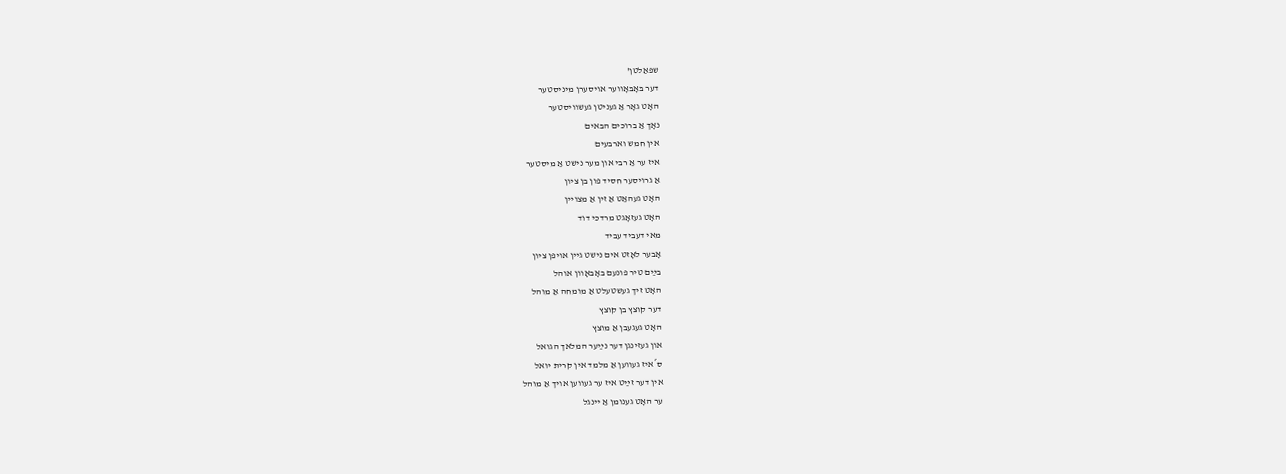שפאַלטן'
דער בּאָבּאָווער אויסערן מיניסטער
האָט גאָר אַ געניטן געשוויסטער
נאָך אַ ברוכים הבּאים
אין חמש וארבעים
איז ער אַ רבי און מער נישט אַ מיסטער
אַ גרויסער חסיד פון בן ציון
האָט געהאַט אַ זין אַ מצויין
האָט געזאָגט מרדכי דוד
מאי דעביד עביד
אָבער לאָזט אים נישט גיין אויפן ציון
בײַם טיר פונעם באָבאָוון אוהל
האָט זיך געשטעלט אַ מומחה אַ מוהל
דער קוצץ בן קוצץ
האָט געגעבן אַ מוצץ
און געזינגן דער נײַער המלאך הגואל
ס´איז געווען אַ מלמד אין קרית יואל
אין דער זײַט איז ער געווען אויך אַ מוהל
ער האָט גענומן אַ יינגל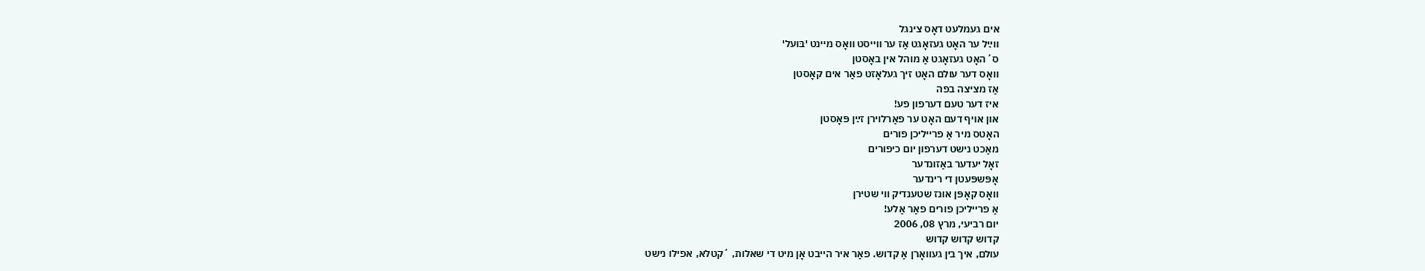אים געמלעט דאָס צינגל
ווײַל ער האָט געזאָגט אַז ער ווייסט וואָס מיינט 'בּועל'
ס´האָט געזאָגט אַ מוהל אין באָסטן
וואָס דער עולם האָט זיך געלאָזט פאַר אים קאָסטן
אַז מציצה בפה
איז דער טעם דערפון פע!
און אויף דעם האָט ער פאַרלוירן זײַן פּאָסטן
האָטס מיר אַ פרייליכן פורים
מאַכט נישט דערפון יום כיפורים
זאָל יעדער באַזונדער
אָפּשפּעטן די רינדער
וואָס קאָפּן אונז שטענדיק ווי שטירן
אַ פרייליכן פורים פאַר אַלע!
יום רביעי, מרץ 08, 2006
קדוש קדוש קדוש
עולם, איך בין געוואָרן אַ קדוש. פאַר איר הייבט אָן מיט די שאלות, ´קטלא, אפילו נישט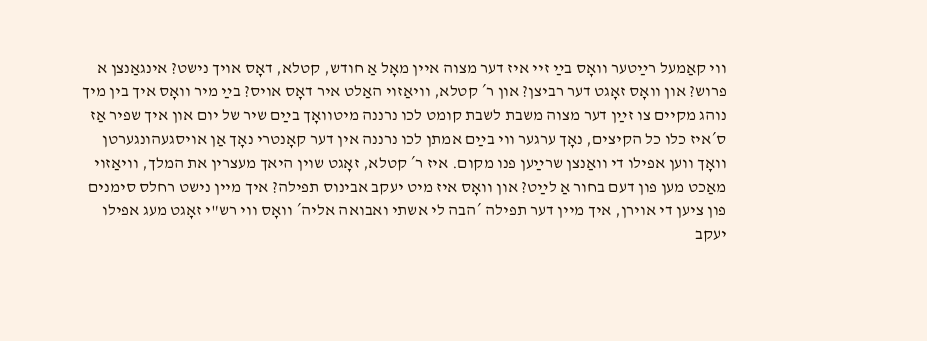ווי קאַמעל רײַטער וואָס בײַ זיי איז דער מצוה איין מאָל אַ חודש, קטלא, דאָס אויך נישט? אינגאַנצן א פרוש? און וואָס זאָגט דער רביצן? און ר´ קטלא, וויאַזוי האַלט איר דאָס אויס? בײַ מיר וואָס איך בין מיך נוהג מקיים צו זײַן דער מצוה משבת לשבת קומט לכו נרננה מיטוואָך בײַם שיר של יום און איך שפיר אַז ס´איז כלו כל הקיצים, נאָך ערגער ווי בײַם אמתן לכו נרננה אין דער קאָנטרי נאָך אַן אויסגעהונגערטן וואָך ווען אפילו די וואַנצן שרײַען פנו מקום. איז ר´ קטלא, זאָגט שוין היאך מעצרין את המלך, וויאַזוי מאַכט מען פון דעם בחור אַ לײַט? און וואָס איז מיט יעקב אבינוס תפילה? איך מיין נישט רחלס סימנים פון ציען די אוירן, איך מיין דער תפילה ´הבה לי אשתי ואבואה אליה´ וואָס ווי רש"י זאָגט מעג אפילו יעקב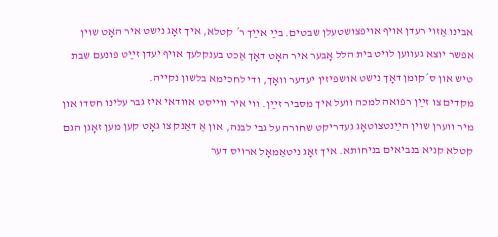אבינו אַזוי רעדן אויף אויפצושטעלן שבטים. בײַ אײַך ר´ קטלא, איך זאָג נישט איר האָט שוין אפשר יוצא געווען לויט בית הלל אָבער איר האָט דאָך אַכט בענקלעך אויף יעדן זײַט פונעם שבת טיש און ס´קומן דאָך נישט אושפיזין יעדער וואָך, ודי לחכימא בלשון נקייה.
מקדים צו זײַן רפואה למכה וועל איך מסביר זײַן. ווי איר ווייסט אוודאי איז גבר עלינו חסדו און מיר ווערן שוין הײַנטצוטאָג געדריקט שחורה על גבי לבנה, און אַ דאַנק צו גאָט קען מען זאָגן הגם קטלא קניא בנביאים בניחותא. איך זאָג ניטאַמאָל ארויס דער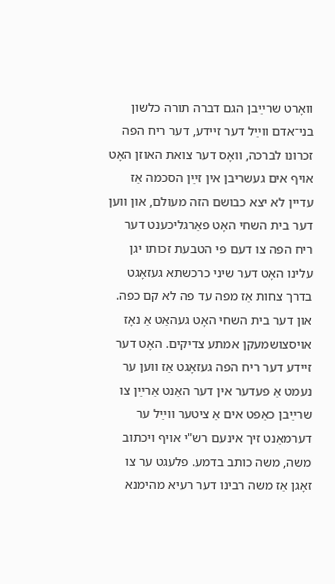וואָרט שרײַבן הגם דברה תורה כלשון בני־אדם ווײַל דער זיידע, דער ריח הפה זכרונו לברכה, וואָס דער צואת האוזן האָט אויף אים געשריבן אין זײַן הסכמה אַז עדיין לא יצא כבושם הזה מעולם, און ווען דער בית השחי האָט פאַרגליכענט דער ריח הפה צו דעם פי הטבעת זכותו יגן עלינו האָט דער שיני כרכשתא געזאָגט בדרך צחות אַז מפה עד פה לא קם כפה. און דער בית השחי האָט געהאַט אַ נאָז אויסצושמעקן אמתע צדיקים. האָט דער זיידע דער ריח הפה געזאָגט אַז ווען ער נעמט אַ פעדער אין דער האַנט אַרײַן צו שרײַבן כאַפט אים אַ ציטער ווײַל ער דערמאַנט זיך אינעם רש"י אויף ויכתוב משה, משה כותב בדמע. פלעגט ער צו זאָגן אַז משה רבינו דער רעיא מהימנא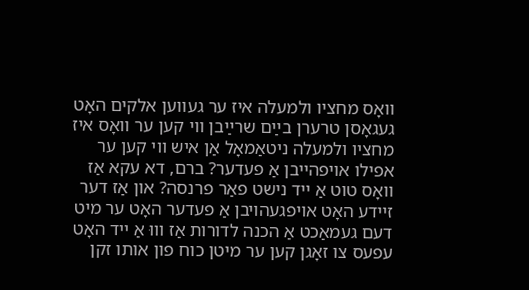וואָס מחציו ולמעלה איז ער געווען אלקים האָט געגאָסן טרערן בײַם שרײַבן ווי קען ער וואָס איז מחציו ולמעלה ניטאַמאָל אַן איש ווי קען ער אפילו אויפהייבן אַ פעדער? ברם, דא עקא אַז וואָס טוט אַ ייד נישט פאַר פרנסה? און אַז דער זיידע האָט אויפגעהויבן אַ פעדער האָט ער מיט דעם געמאַכט אַ הכנה לדורות אַז וווּ אַ ייד האָט עפעס צו זאָגן קען ער מיטן כוח פון אותו זקן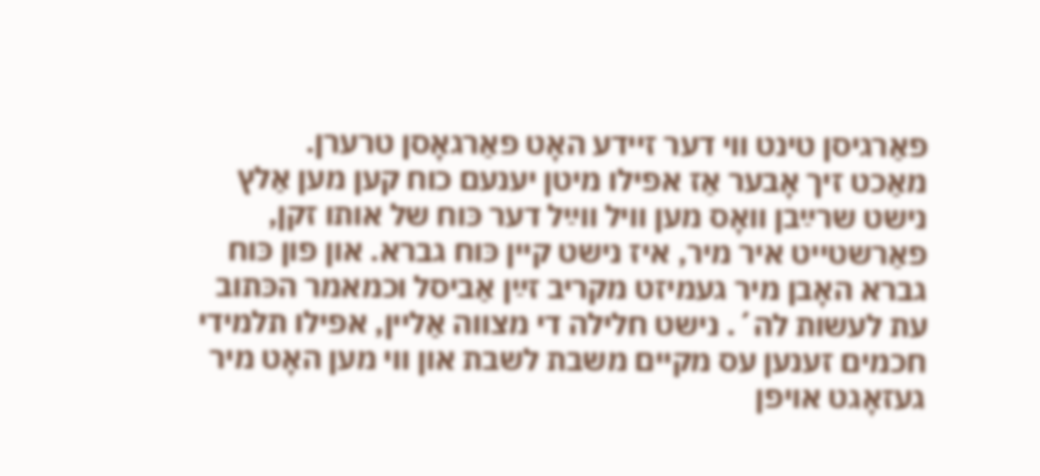פאַרגיסן טינט ווי דער זיידע האָט פאַרגאָסן טרערן.
מאַכט זיך אָבער אַז אפילו מיטן יענעם כוח קען מען אַלץ נישט שרײַבן וואָס מען וויל ווײַל דער כּוח של אותו זקן, פאַרשטייט איר מיר, איז נישט קיין כּוח גברא. און פון כּוח גברא האָבן מיר געמיזט מקריב זײַן אַביסל וכמאמר הכּתוב עת לעשות לה´. נישט חלילה די מצווה אַליין, אפילו תלמידי חכמים זענען עס מקיים משבת לשבת און ווי מען האָט מיר געזאָגט אויפן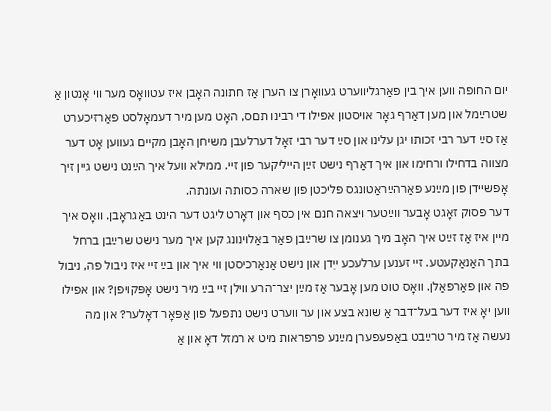יום החופה ווען איך בין פאַרגליווערט געוואָרן צו הערן אַז חתונה האָבן איז עטוואָס מער ווי אָנטון אַ שטרײַמל און מען דאַרף גאָר אויסטון אפילו די רבינו תםס, האָט מען מיר דעמאָלסט פאַרזיכערט אַז סײַ דער רבי זכותו יגן עלינו און סײַ דער רבי זאָל דערלעבן משיחן האָבן מקיים געווען אָט דער מצווה בדחילו ורחימו און איך דאַרף נישט זײַן הייליקער פון זיי. ממילא וועל איך הײַנט נישט גיין זיך אָפשיידן פון מײַנע פאַרהײַראַטונגס פליכטן פון שארה כסותה ועונתה.
דער פסוק זאָגט אָבער װײַטער ויצאה חנם אין כסף און דאָרט ליגט דער הינט באַגראָבן. וואָס איך מיין איז אַז זײַט איך האָב מיך גענומן צו שרײַבן פאַר באַלוינונג קען איך מער נישט שרײַבן ברחל בתך האַנאַקעטע. זיי זענען ערלעכע ייִדן און נישט אַנאַרכיסטן ווי איך און בײַ זיי איז ניבול פה, ניבול פה און פאַרפאַלן. וואָס טוט מען אָבער אַז מײַן יצר־הרע ווילן זיי בײַ מיר נישט אָפּקויפן? און אפילו ווען יאָ איז דער בעל־דבר אַ שונא בצע און ער ווערט נישט נתפעל פון אַפּאָר דאָלער? און מה נעשה אַז מיר טרײַבט באַפעפערן מײַנע פרפראות מיט א רמזל דאָ און אַ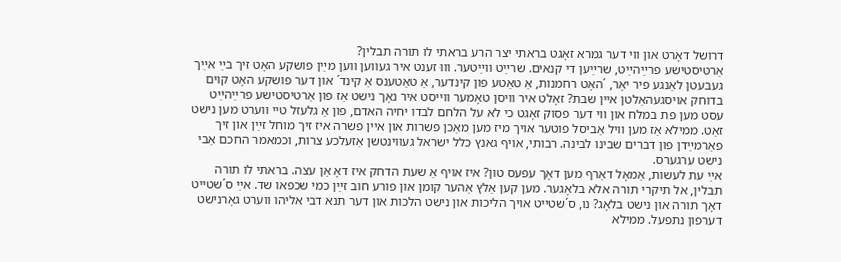דרושל דאָרט און ווי דער גמרא זאָגט בראתי יצר הרע בראתי לו תורה תבלין?
אַרטיסטישע פרײַהײַט, שרײַען די קנאים. שרײַט ווײַטער. וווּ זענט איר געווען ווען מײַן פושקע האָט זיך בײַ אײַך געבעטן לאַנגע פיר יאָר, ´האָט רחמנות, אַ טאַטע פון קינדער, אַ טאַטענס אַ קינד´ און דער פושקע האָט קוים בדוחק אויסגעהאַלטן איין שבת? זאָלט איר וויסן טאָמער ווייסט איר נאָך נישט אַז פון אַרטיסטישע פרײַהײַט עסט מען פת במלח און ווי דער פסוק זאָגט כי לא על הלחם לבדו יחיה האדם, פון אַ גלעזל טיי ווערט מען נישט זאַט. ממילא אַז מען וויל אַביסל פוטער אויך מיז מען מאַכן פשרות און איין פשרה איז זיך מוחל זײַן און זיך פאַרמײַדן פון דברים שבינו לבינה. רבותי, אויף גאנץ כלל ישראל געווינטשן אַזעלכע צרות, וכמאמר החכם אַבי נישט ערגערס.
אײַ עת לעשות, אַמאָל דאַרף מען דאָך עפעס טון? איז אויף אַ שעת הדחק איז דאָ אַן עצה. בראתי לו תורה תבלין, אל תיקרי תורה אלא בלאָגער. מען קען אַלץ אַהער קומן און פורע חוב זײַן כמי שכפאו שד. אײַ ס´שטייט דאָך תורה און נישט בלאָג? נו, ס´שטייט אויך הליכות און נישט הלכות און דער תנא דבי אליהו ווערט גאָרנישט דערפון נתפעל. ממילא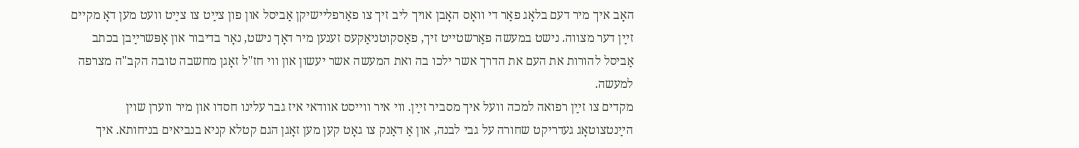האָב איך מיר דעם בלאָג פאַר די וואָס האָבן אויך ליב זיך צו פאַרפליישיקן אַביסל און פון צײַט צו צײַט וועט מען דאָ מקיים זײַן דער מצווה. נישט במעשה פאַרשטייט זיך, פאַסקוטניאַקעס זענען מיר דאָך נישט, נאָר בדיבור און אָפּשרײַבן בכתב אַביסל להורות את העם את הדרך אשר ילכו בה ואת המעשה אשר יעשון און ווי חז"ל זאָגן מחשבה טובה הקב"ה מצרפה למעשה.
מקדים צו זײַן רפואה למכה וועל איך מסביר זײַן. ווי איר ווייסט אוודאי איז גבר עלינו חסדו און מיר ווערן שוין הײַנטצוטאָג געדריקט שחורה על גבי לבנה, און אַ דאַנק צו גאָט קען מען זאָגן הגם קטלא קניא בנביאים בניחותא. איך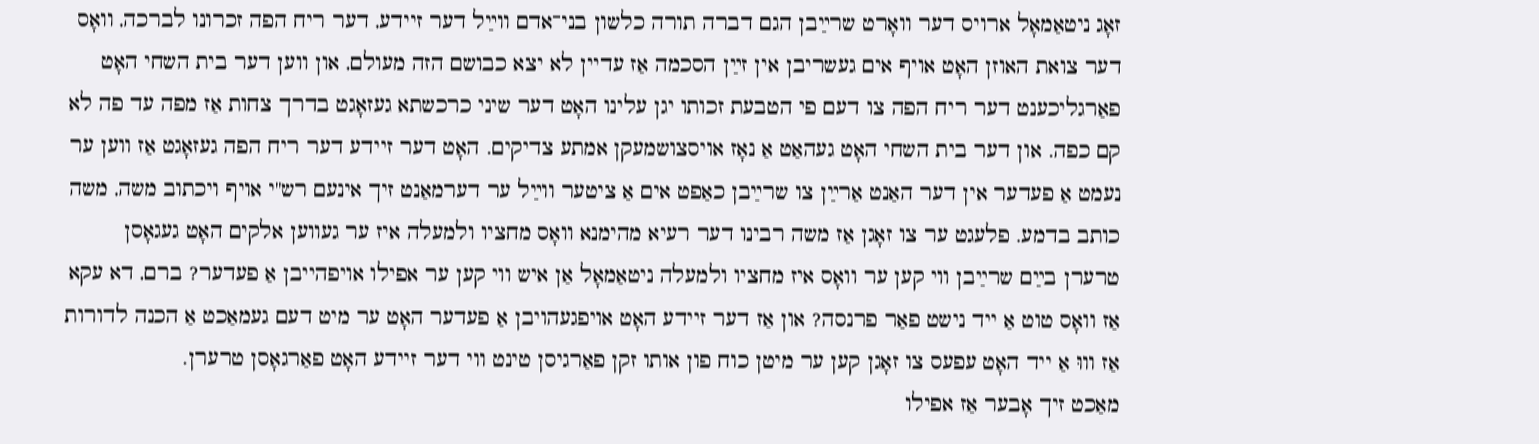זאָג ניטאַמאָל ארויס דער וואָרט שרײַבן הגם דברה תורה כלשון בני־אדם ווײַל דער זיידע, דער ריח הפה זכרונו לברכה, וואָס דער צואת האוזן האָט אויף אים געשריבן אין זײַן הסכמה אַז עדיין לא יצא כבושם הזה מעולם, און ווען דער בית השחי האָט פאַרגליכענט דער ריח הפה צו דעם פי הטבעת זכותו יגן עלינו האָט דער שיני כרכשתא געזאָגט בדרך צחות אַז מפה עד פה לא קם כפה. און דער בית השחי האָט געהאַט אַ נאָז אויסצושמעקן אמתע צדיקים. האָט דער זיידע דער ריח הפה געזאָגט אַז ווען ער נעמט אַ פעדער אין דער האַנט אַרײַן צו שרײַבן כאַפט אים אַ ציטער ווײַל ער דערמאַנט זיך אינעם רש"י אויף ויכתוב משה, משה כותב בדמע. פלעגט ער צו זאָגן אַז משה רבינו דער רעיא מהימנא וואָס מחציו ולמעלה איז ער געווען אלקים האָט געגאָסן טרערן בײַם שרײַבן ווי קען ער וואָס איז מחציו ולמעלה ניטאַמאָל אַן איש ווי קען ער אפילו אויפהייבן אַ פעדער? ברם, דא עקא אַז וואָס טוט אַ ייד נישט פאַר פרנסה? און אַז דער זיידע האָט אויפגעהויבן אַ פעדער האָט ער מיט דעם געמאַכט אַ הכנה לדורות אַז וווּ אַ ייד האָט עפעס צו זאָגן קען ער מיטן כוח פון אותו זקן פאַרגיסן טינט ווי דער זיידע האָט פאַרגאָסן טרערן.
מאַכט זיך אָבער אַז אפילו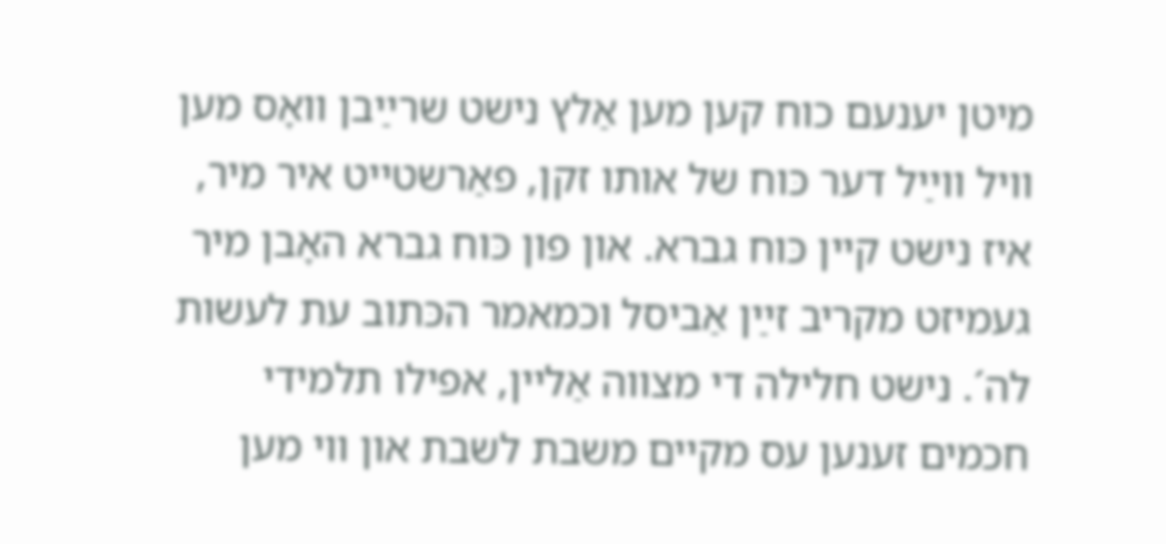מיטן יענעם כוח קען מען אַלץ נישט שרײַבן וואָס מען וויל ווײַל דער כּוח של אותו זקן, פאַרשטייט איר מיר, איז נישט קיין כּוח גברא. און פון כּוח גברא האָבן מיר געמיזט מקריב זײַן אַביסל וכמאמר הכּתוב עת לעשות לה´. נישט חלילה די מצווה אַליין, אפילו תלמידי חכמים זענען עס מקיים משבת לשבת און ווי מען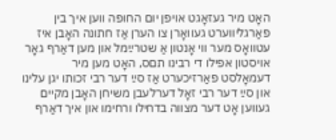האָט מיר געזאָגט אויפן יום החופה ווען איך בין פאַרגליווערט געוואָרן צו הערן אַז חתונה האָבן איז עטוואָס מער ווי אָנטון אַ שטרײַמל און מען דאַרף גאָר אויסטון אפילו די רבינו תםס, האָט מען מיר דעמאָלסט פאַרזיכערט אַז סײַ דער רבי זכותו יגן עלינו און סײַ דער רבי זאָל דערלעבן משיחן האָבן מקיים געווען אָט דער מצווה בדחילו ורחימו און איך דאַרף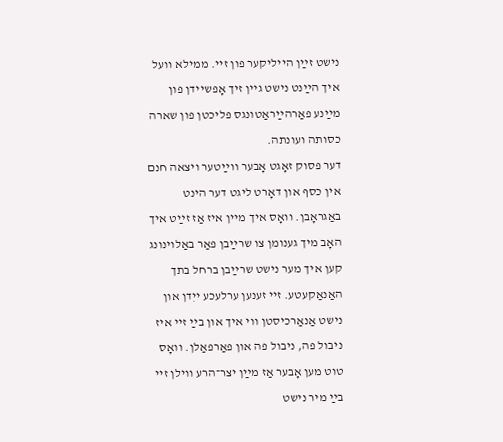נישט זײַן הייליקער פון זיי. ממילא וועל איך הײַנט נישט גיין זיך אָפשיידן פון מײַנע פאַרהײַראַטונגס פליכטן פון שארה כסותה ועונתה.
דער פסוק זאָגט אָבער װײַטער ויצאה חנם אין כסף און דאָרט ליגט דער הינט באַגראָבן. וואָס איך מיין איז אַז זײַט איך האָב מיך גענומן צו שרײַבן פאַר באַלוינונג קען איך מער נישט שרײַבן ברחל בתך האַנאַקעטע. זיי זענען ערלעכע ייִדן און נישט אַנאַרכיסטן ווי איך און בײַ זיי איז ניבול פה, ניבול פה און פאַרפאַלן. וואָס טוט מען אָבער אַז מײַן יצר־הרע ווילן זיי בײַ מיר נישט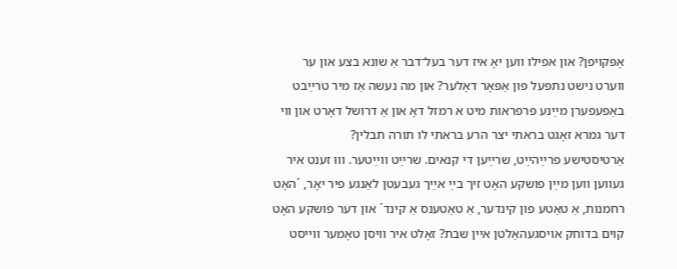אָפּקויפן? און אפילו ווען יאָ איז דער בעל־דבר אַ שונא בצע און ער ווערט נישט נתפעל פון אַפּאָר דאָלער? און מה נעשה אַז מיר טרײַבט באַפעפערן מײַנע פרפראות מיט א רמזל דאָ און אַ דרושל דאָרט און ווי דער גמרא זאָגט בראתי יצר הרע בראתי לו תורה תבלין?
אַרטיסטישע פרײַהײַט, שרײַען די קנאים. שרײַט ווײַטער. וווּ זענט איר געווען ווען מײַן פושקע האָט זיך בײַ אײַך געבעטן לאַנגע פיר יאָר, ´האָט רחמנות, אַ טאַטע פון קינדער, אַ טאַטענס אַ קינד´ און דער פושקע האָט קוים בדוחק אויסגעהאַלטן איין שבת? זאָלט איר וויסן טאָמער ווייסט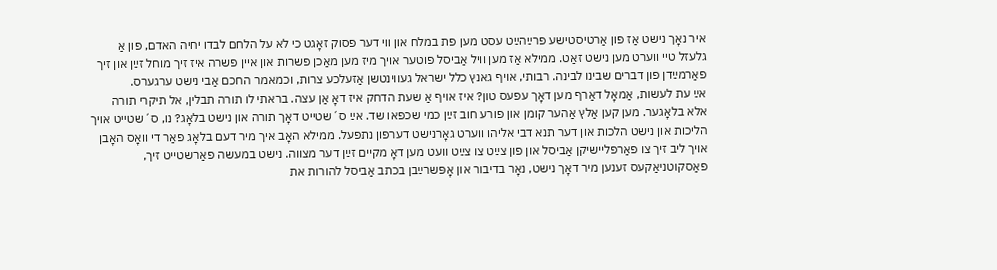איר נאָך נישט אַז פון אַרטיסטישע פרײַהײַט עסט מען פת במלח און ווי דער פסוק זאָגט כי לא על הלחם לבדו יחיה האדם, פון אַ גלעזל טיי ווערט מען נישט זאַט. ממילא אַז מען וויל אַביסל פוטער אויך מיז מען מאַכן פשרות און איין פשרה איז זיך מוחל זײַן און זיך פאַרמײַדן פון דברים שבינו לבינה. רבותי, אויף גאנץ כלל ישראל געווינטשן אַזעלכע צרות, וכמאמר החכם אַבי נישט ערגערס.
אײַ עת לעשות, אַמאָל דאַרף מען דאָך עפעס טון? איז אויף אַ שעת הדחק איז דאָ אַן עצה. בראתי לו תורה תבלין, אל תיקרי תורה אלא בלאָגער. מען קען אַלץ אַהער קומן און פורע חוב זײַן כמי שכפאו שד. אײַ ס´שטייט דאָך תורה און נישט בלאָג? נו, ס´שטייט אויך הליכות און נישט הלכות און דער תנא דבי אליהו ווערט גאָרנישט דערפון נתפעל. ממילא האָב איך מיר דעם בלאָג פאַר די וואָס האָבן אויך ליב זיך צו פאַרפליישיקן אַביסל און פון צײַט צו צײַט וועט מען דאָ מקיים זײַן דער מצווה. נישט במעשה פאַרשטייט זיך, פאַסקוטניאַקעס זענען מיר דאָך נישט, נאָר בדיבור און אָפּשרײַבן בכתב אַביסל להורות את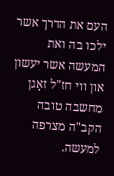העם את הדרך אשר ילכו בה ואת המעשה אשר יעשון און ווי חז"ל זאָגן מחשבה טובה הקב"ה מצרפה למעשה.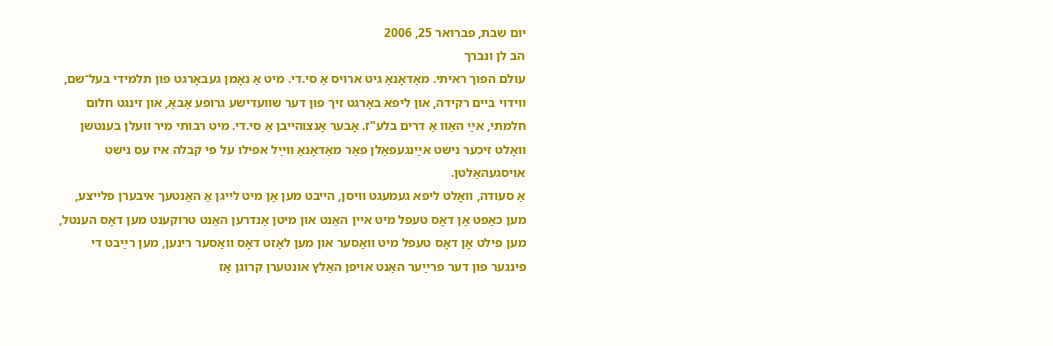יום שבת, פברואר 25, 2006
הב לן ונברך
עולם הפוך ראיתי. מאַדאָנאַ גיט ארויס אַ סי.די. מיט אַ נאָמן געבאָרגט פון תלמידי בעל־שם, ווידוי ביים רקידה, און ליפא באָרגט זיך פון דער שוועדישע גרופע אַבאַ, און זינגט חלום חלמתי, אײַ האַוו אַ דרים בלע"ז. אָבער אָנצוהייבן אַ סי.די. מיט רבותי מיר וועלן בענטשן וואָלט זיכער נישט אײַנגעפאַלן פאַר מאַדאָנאַ ווײַל אפילו על פי קבלה איז עס נישט אויסגעהאַלטן.
אַ סעודה, וואָלט ליפא געמעגט וויסן, הייבט מען אָן מיט לייגן אַ האַנטעך איבערן פלייצע, מען כאַפט אָן דאָס טעפל מיט איין האַנט און מיטן אַנדרען האַנט טרוקענט מען דאָס הענטל, מען פילט אָן דאָס טעפל מיט וואַסער און מען לאָזט דאָס וואַסער רינען, מען רײַבט די פינגער פון דער פרײַער האַנט אויפן האַלץ אונטערן קרוגן אַז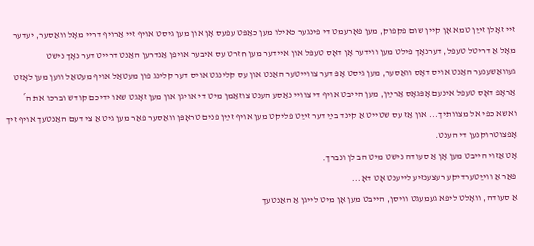זיי זאָלן זײַן טמא אָן קיין שום פקפוק, מען פאָרעמט די פינגער כאילו מען כאַפּט עפעס אָן און מען גיסט אויף זיי אַרויף דריי מאָל וואַסער, יעדער מאָל אַ דריטל טעפל, דערנאָך פילט מען ווידער אָן דאָס טעפּל און איידער מען חזרט עס איבער אויפן אַנדרען האַנט דרייט דער נאָך נישט געוואַשענער האַנט אויס דאָס וואַסער, מען גיסט אָפּ דער צווייטער האַנט און עס קלינגט אויס דער קלינג פון מעטאַל אויף מעטאַל ווען מען לאָזט אַראָפ דאָס טעפל אינעם אָפּגאָס אַרײַן, מען הייבט אויף די צוויי נאַסע הענט צוזאַמן מיט די אויגן און מען זאָגט שאו ידיכם קודש וברכו את ה´ ואשא כפי אל מצוותיך... און אַז עס שטייט אַ קינד בײַ דער זײַט פליקט מען אויף זײַן פנים טראָפּן וואַסער פאַר מען גיט אַ צי דעם האַנטעך אויף זיך אָפצוטרוקנען די הענט.
אָט אַזוי הייבט מען אָן אַ סעודה נישט מיט הב לן ונברך.
פאַר אַ ווײַטערדיקע רעצענזיע לייענט אָט דאָ...
אַ סעודה, וואָלט ליפא געמעגט וויסן, הייבט מען אָן מיט לייגן אַ האַנטעך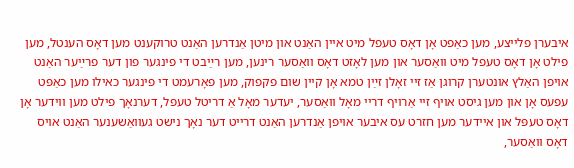איבערן פלייצע, מען כאַפט אָן דאָס טעפל מיט איין האַנט און מיטן אַנדרען האַנט טרוקענט מען דאָס הענטל, מען פילט אָן דאָס טעפל מיט וואַסער און מען לאָזט דאָס וואַסער רינען, מען רײַבט די פינגער פון דער פרײַער האַנט אויפן האַלץ אונטערן קרוגן אַז זיי זאָלן זײַן טמא אָן קיין שום פקפוק, מען פאָרעמט די פינגער כאילו מען כאַפּט עפעס אָן און מען גיסט אויף זיי אַרויף דריי מאָל וואַסער, יעדער מאָל אַ דריטל טעפל, דערנאָך פילט מען ווידער אָן דאָס טעפּל און איידער מען חזרט עס איבער אויפן אַנדרען האַנט דרייט דער נאָך נישט געוואַשענער האַנט אויס דאָס וואַסער,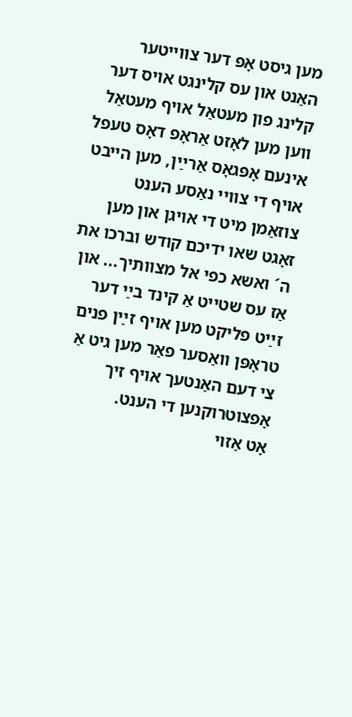מען גיסט אָפּ דער צווייטער האַנט און עס קלינגט אויס דער קלינג פון מעטאַל אויף מעטאַל ווען מען לאָזט אַראָפ דאָס טעפל אינעם אָפּגאָס אַרײַן, מען הייבט אויף די צוויי נאַסע הענט צוזאַמן מיט די אויגן און מען זאָגט שאו ידיכם קודש וברכו את ה´ ואשא כפי אל מצוותיך... און אַז עס שטייט אַ קינד בײַ דער זײַט פליקט מען אויף זײַן פנים טראָפּן וואַסער פאַר מען גיט אַ צי דעם האַנטעך אויף זיך אָפצוטרוקנען די הענט.
אָט אַזוי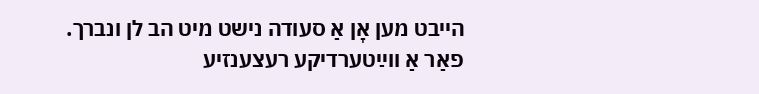הייבט מען אָן אַ סעודה נישט מיט הב לן ונברך.
פאַר אַ ווײַטערדיקע רעצענזיע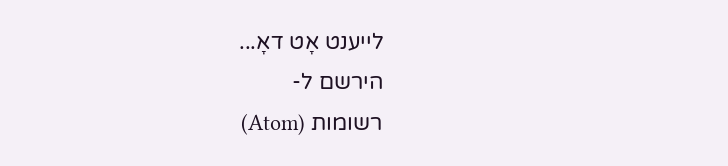לייענט אָט דאָ...
הירשם ל-
רשומות (Atom)